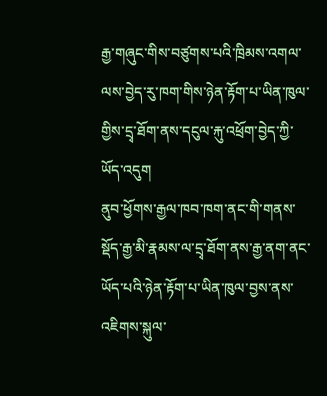རྒྱ་གཞུང་གིས་བཙུགས་པའི་ཁྲིམས་འགལ་ལས་བྱེད་རུ་ཁག་གིས་ཉེན་རྟོག་པ་ཡིན་ཁུལ་གྱིས་དྲྭ་ཐོག་ནས་དངུལ་རྐུ་འཕྲོག་བྱེད་ཀྱི་ཡོད་འདུག
ནུབ་ཕྱོགས་རྒྱལ་ཁབ་ཁག་ནང་གི་གནས་སྡོད་རྒྱ་མི་རྣམས་ལ་དྲྭ་ཐོག་ནས་རྒྱ་ནག་ནང་ཡོད་པའི་ཉེན་རྟོག་པ་ཡིན་ཁུལ་བྱས་ནས་འཇིགས་སྐུལ་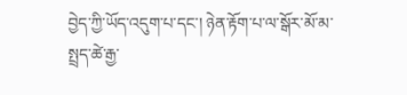བྱེད་ཀྱི་ཡོད་འདུག་པ་དང་། ཉེན་རྟོག་པ་ལ་སྒོར་མོ་མ་སྤྲད་ཚེ་རྒྱ་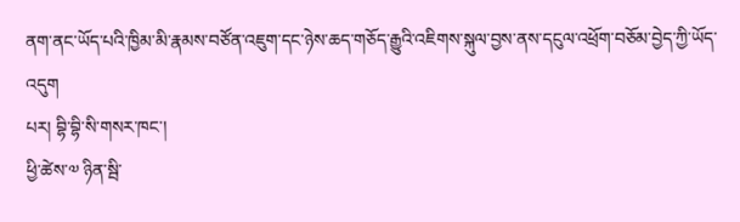ནག་ནང་ཡོད་པའི་ཁྱིམ་མི་རྣམས་བཙོན་འཇུག་དང་ཉེས་ཆད་གཅོད་རྒྱུའི་འཇིགས་སྐུལ་བྱས་ནས་དངུལ་འཕྲོག་བཅོམ་བྱེད་ཀྱི་ཡོད་འདུག
པར། བྷི་བྷི་སི་གསར་ཁང་།
ཕྱི་ཚེས་༧ ཉིན་སྦི་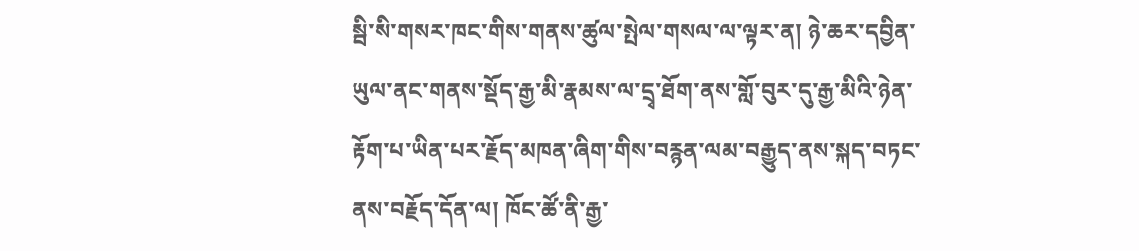སྦི་སི་གསར་ཁང་གིས་གནས་ཚུལ་སྤེལ་གསལ་ལ་ལྟར་ན། ཉེ་ཆར་དབྱིན་ཡུལ་ནང་གནས་སྡོད་རྒྱ་མི་རྣམས་ལ་དྲྭ་ཐོག་ནས་གློ་བུར་དུ་རྒྱ་མིའི་ཉེན་རྟོག་པ་ཡིན་པར་རྗོད་མཁན་ཞིག་གིས་བརྙན་ལམ་བརྒྱུད་ནས་སྐད་བཏང་ནས་བརྗོད་དོན་ལ། ཁོང་ཚོ་ནི་རྒྱ་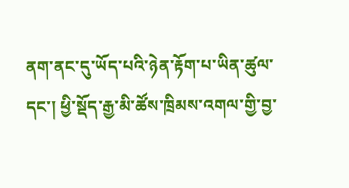ནག་ནང་དུ་ཡོད་པའི་ཉེན་རྟོག་པ་ཡིན་ཚུལ་དང་། ཕྱི་སྡོད་རྒྱ་མི་ཚོས་ཁྲིམས་འགལ་གྱི་བྱ་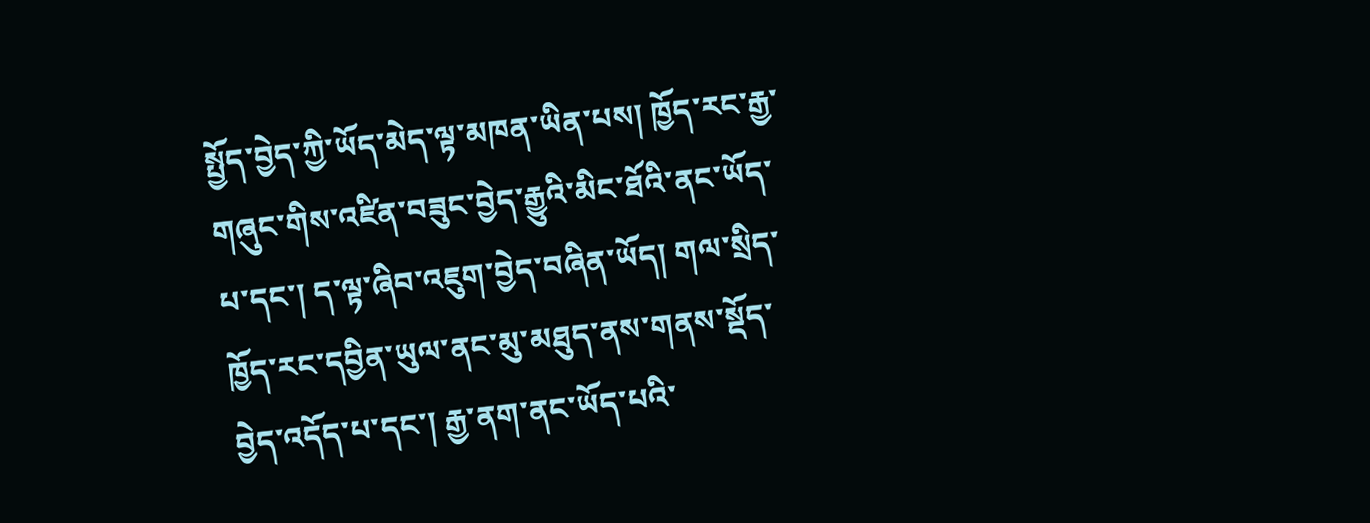སྤྱོད་བྱེད་ཀྱི་ཡོད་མེད་ལྟ་མཁན་ཡིན་པས། ཁྱོད་རང་རྒྱ་གཞུང་གིས་འཛིན་བཟུང་བྱེད་རྒྱུའི་མིང་ཐོའི་ནང་ཡོད་པ་དང་། ད་ལྟ་ཞིབ་འཇུག་བྱེད་བཞིན་ཡོད། གལ་སྲིད་ཁྱོད་རང་དབྱིན་ཡུལ་ནང་མུ་མཐུད་ནས་གནས་སྡོད་བྱེད་འདོད་པ་དང་། རྒྱ་ནག་ནང་ཡོད་པའི་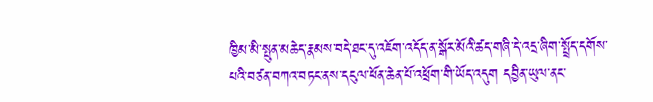ཁྱིམ་མི་སྤུན་མཆེད་རྣམས་བདེ་ཐང་དུ་འཇོག་འདོད་ན་སྒོར་མོའི་ཚད་གཞི་དེ་འདྲ་ཞིག་སྤྲོད་དགོས་པའི་བཙན་བཀའ་བཏང་ནས་དངུལ་ཕོན་ཆེན་པོ་འཕྲོག་གི་ཡོད་འདུག དབྱིན་ཡུལ་ནང་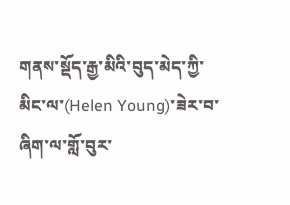གནས་སྡོད་རྒྱ་མིའི་བུད་མེད་ཀྱི་མིང་ལ་(Helen Young)་ཟེར་བ་ཞིག་ལ་གློ་བུར་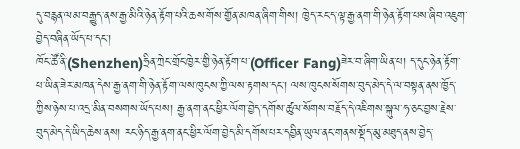དུ་བརྙན་ལམ་བརྒྱུད་ནས་རྒྱ་མིའི་ཉེན་རྟོག་པའི་ཆས་གོས་གྱོན་མཁན་ཞིག་གིས། ཁྱེད་རང་ད་ལྟ་རྒྱ་ནག་གི་ཉེན་རྟོག་པས་ཞིབ་འཇུག་བྱེད་བཞིན་ཡོད་པ་དང་།
ཁོང་ཚོ་ནི་(Shenzhen)ཧྲིན་ཀྲེང་གྲོང་ཁྱེར་གྱི་ཉེན་རྟོག་པ་(Officer Fang)ཟེར་བ་ཞིག་ཡིན་པ། ད་དུང་ཉེན་རྟོག་པ་ཡིན་ཟེར་མཁན་དེས་རྒྱ་ནག་གི་ཉེན་རྟོག་ལས་ཁུངས་ཀྱི་ལས་རྟགས་དང་། ལས་ཁུངས་སོགས་བུད་མེད་དེ་ལ་བསྟན་ནས་ཁྱོད་ཀྱིས་ཉེས་པ་འདྲ་མིན་བསགས་ཡོད་པས། རྒྱ་ནག་ནང་ཕྱིར་ལོག་བྱེད་དགོས་ཚུལ་སོགས་བརྗོད་དེ་འཇིགས་སྐུལ་ཧ་ཅང་བྱས་རྗེས་བུད་མེད་དེ་ཡིད་ཆེས་ནས། རང་ཉིད་རྒྱ་ནག་ནང་ཕྱིར་ལོག་བྱེད་མི་དགོས་པར་དབྱིན་ཡུལ་ནང་གནས་སྡོད་མུ་མཐུད་ནས་བྱེད་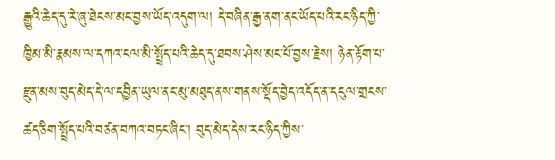རྒྱུའི་ཆེད་དུ་རེ་ཞུ་ཐེངས་མང་བྱས་ཡོད་འདུག་ལ། དེ་བཞིན་རྒྱ་ནག་ནང་ཡོད་པའི་རང་ཉིད་ཀྱི་ཁྱིམ་མི་རྣམས་ལ་དཀའ་ངལ་མི་སྤྲོད་པའི་ཆེད་དུ་ཐབས་ཤེས་མང་པོ་བྱས་རྗེས། ཉེན་རྟོག་པ་རྫུན་མས་བུད་མེད་དེ་ལ་དབྱིན་ཡུལ་ནང་མུ་མཐུད་ནས་གནས་སྡོད་བྱེད་འདོད་ན་དངུལ་གྲངས་ཚད་ཅིག་སྤྲོད་པའི་བཙན་བཀའ་བཏང་ཞིང་། བུད་མེད་དེས་རང་ཉིད་ཀྱིས་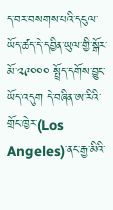ད་བར་བསགས་པའི་དངུལ་ཡོད་ཚད་དེ་དབྱིན་ཡུལ་གྱི་སྒོར་མོ་༢༩༠༠༠ སྤྲོད་དགོས་བྱུང་ཡོད་འདུག དེ་བཞིན་ཨ་རིའི་གྲོང་ཁྱེར་(Los Angeles)་ནང་རྒྱ་མིའི་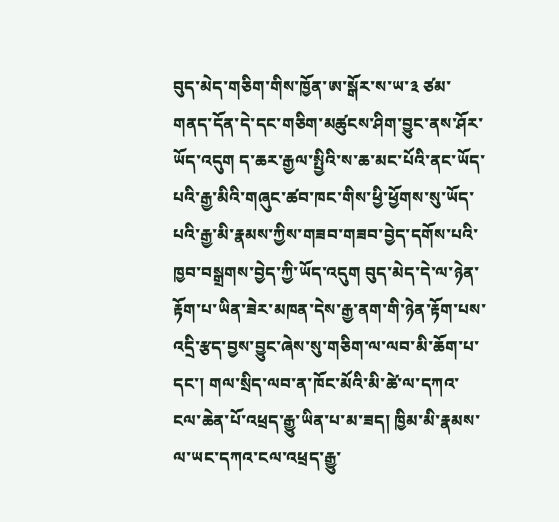བུད་མེད་གཅིག་གིས་ཁྱོན་ཨ་སྒོར་ས་ཡ་༣ ཙམ་གནད་དོན་དེ་དང་གཅིག་མཚུངས་ཤིག་བྱུང་ནས་ཤོར་ཡོད་འདུག ད་ཆར་རྒྱལ་སྤྱིའི་ས་ཆ་མང་པོའི་ནང་ཡོད་པའི་རྒྱ་མིའི་གཞུང་ཚབ་ཁང་གིས་ཕྱི་ཕྱོགས་སུ་ཡོད་པའི་རྒྱ་མི་རྣམས་ཀྱིས་གཟབ་གཟབ་བྱེད་དགོས་པའི་ཁྱབ་བསྒྲགས་བྱེད་ཀྱི་ཡོད་འདུག བུད་མེད་དེ་ལ་ཉེན་རྟོག་པ་ཡིན་ཟེར་མཁན་དེས་རྒྱ་ནག་གི་ཉེན་རྟོག་པས་འདྲི་རྩད་བྱས་བྱུང་ཞེས་སུ་གཅིག་ལ་ལབ་མི་ཆོག་པ་དང་། གལ་སྲིད་ལབ་ན་ཁོང་མོའི་མི་ཚེ་ལ་དཀའ་ངལ་ཆེན་པོ་འཕྲད་རྒྱུ་ཡིན་པ་མ་ཟད། ཁྱིམ་མི་རྣམས་ལ་ཡང་དཀའ་ངལ་འཕྲད་རྒྱུ་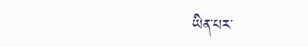ཡིན་པར་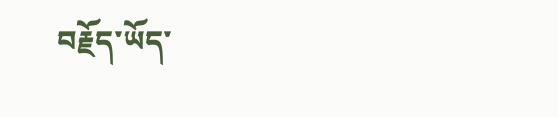བརྗོད་ཡོད་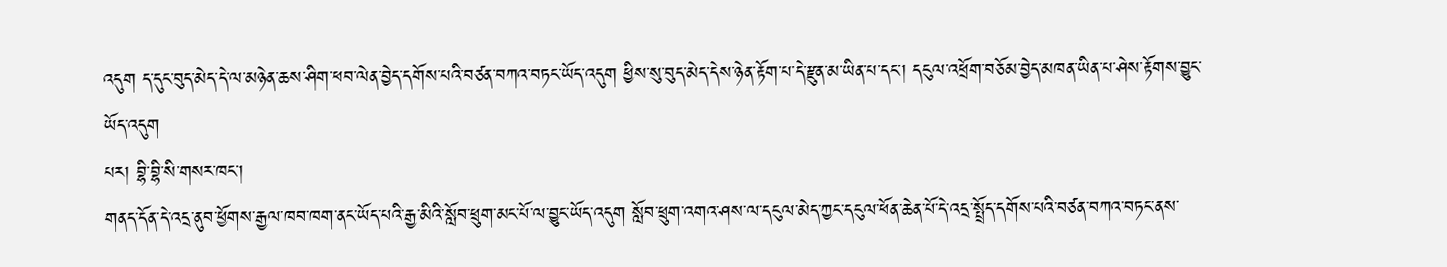འདུག ད་དུང་བུད་མེད་དེ་ལ་མཉེན་ཆས་ཤིག་ཕབ་ལེན་བྱེད་དགོས་པའི་བཙན་བཀའ་བཏང་ཡོད་འདུག ཕྱིས་སུ་བུད་མེད་དེས་ཉེན་རྟོག་པ་དེ་རྫུན་མ་ཡིན་པ་དང་། དངུལ་འཕྲོག་བཅོམ་བྱེད་མཁན་ཡིན་པ་ཤེས་རྟོགས་བྱུང་ཡོད་འདུག
པར། བྷི་བྷི་སི་གསར་ཁང་།
གནད་དོན་དེ་འདྲ་ནུབ་ཕྱོགས་རྒྱལ་ཁབ་ཁག་ནང་ཡོད་པའི་རྒྱ་མིའི་སློབ་ཕྲུག་མང་པོ་ལ་བྱུང་ཡོད་འདུག སློབ་ཕྲུག་འགའ་ཤས་ལ་དངུལ་མེད་ཀྱང་དངུལ་ཕོན་ཆེན་པོ་དེ་འདྲ་སྤྲོད་དགོས་པའི་བཙན་བཀའ་བཏང་ནས་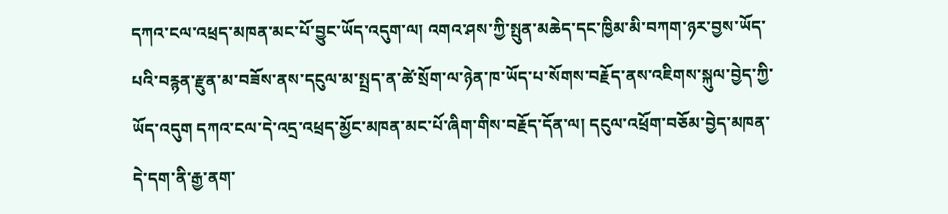དཀའ་ངལ་འཕྲད་མཁན་མང་པོ་བྱུང་ཡོད་འདུག་ལ། འགའ་ཤས་ཀྱི་སྤུན་མཆེད་དང་ཁྱིམ་མི་བཀག་ཉར་བྱས་ཡོད་པའི་བརྙན་རྫུན་མ་བཟོས་ནས་དངུལ་མ་སྤྲད་ན་ཚེ་སྲོག་ལ་ཉེན་ཁ་ཡོད་པ་སོགས་བརྗོད་ནས་འཇིགས་སྐུལ་བྱེད་ཀྱི་ཡོད་འདུག དཀའ་ངལ་དེ་འདྲ་འཕྲད་མྱོང་མཁན་མང་པོ་ཞིག་གིས་བརྗོད་དོན་ལ། དངུལ་འཕྲོག་བཅོམ་བྱེད་མཁན་དེ་དག་ནི་རྒྱ་ནག་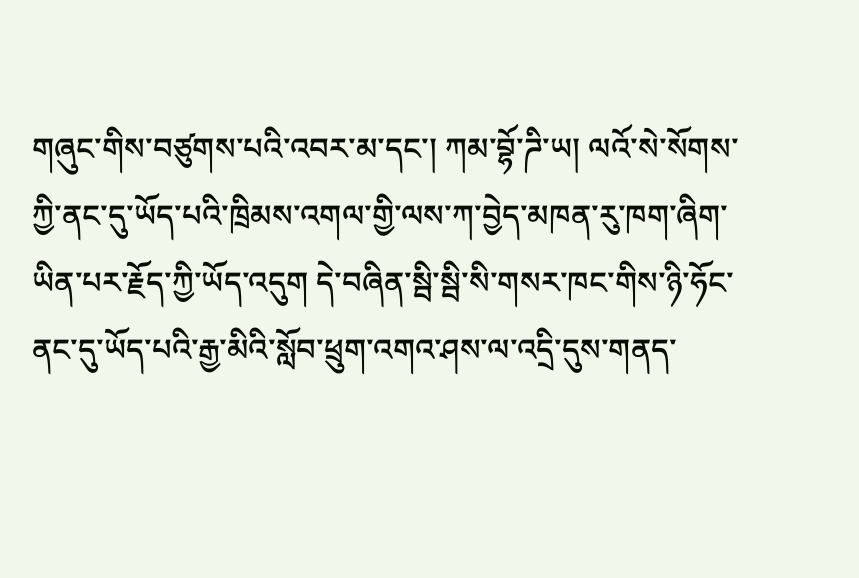གཞུང་གིས་བཙུགས་པའི་འབར་མ་དང་། ཀམ་བྷོ་ཌི་ཡ། ལའོ་སེ་སོགས་ཀྱི་ནང་དུ་ཡོད་པའི་ཁྲིམས་འགལ་གྱི་ལས་ཀ་བྱེད་མཁན་རུ་ཁག་ཞིག་ཡིན་པར་རྗོད་ཀྱི་ཡོད་འདུག དེ་བཞིན་སྦི་སྦི་སི་གསར་ཁང་གིས་ཉི་ཧོང་ནང་དུ་ཡོད་པའི་རྒྱ་མིའི་སློབ་ཕྲུག་འགའ་ཤས་ལ་འདྲི་དུས་གནད་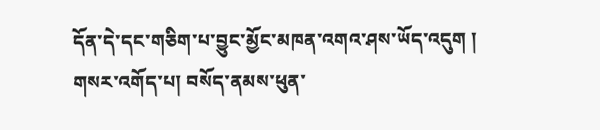དོན་དེ་དང་གཅིག་པ་བྱུང་མྱོང་མཁན་འགའ་ཤས་ཡོད་འདུག །
གསར་འགོད་པ། བསོད་ནམས་ཕུན་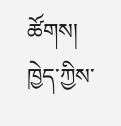ཚོགས།
ཁྱེད་ཀྱིས་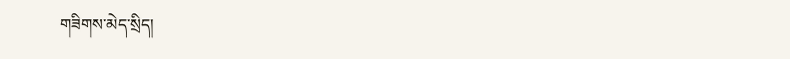གཟིགས་མེད་སྲིད།